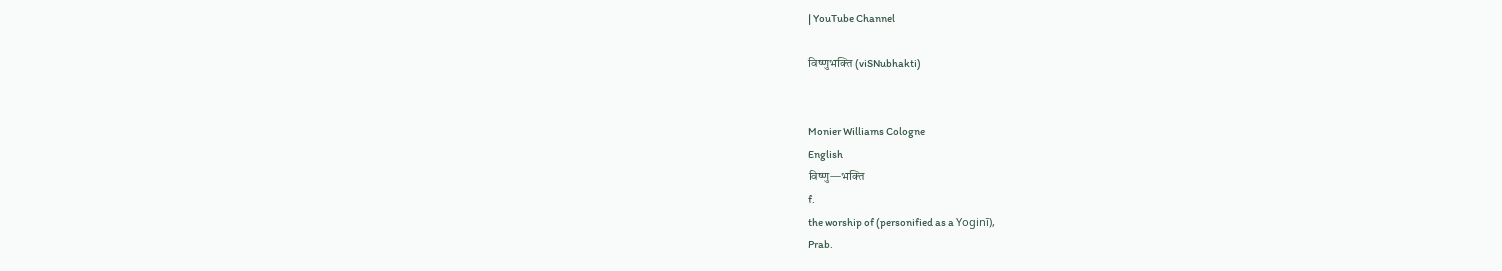| YouTube Channel

विष्णुभक्ति (viSNubhakti)


Monier Williams Cologne
English
विष्णु—भक्ति
f.
the worship of (personified as a Yoginī),
Prab.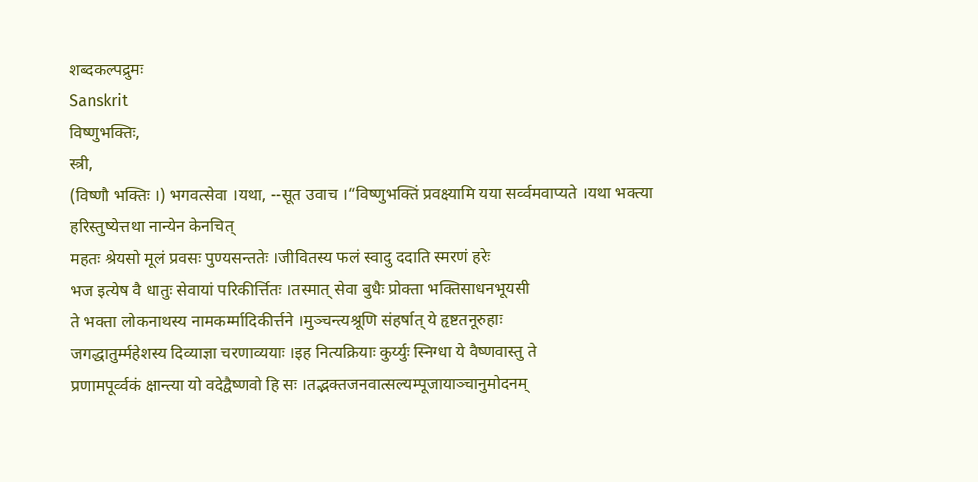शब्दकल्पद्रुमः
Sanskrit
विष्णुभक्तिः,
स्त्री,
(विष्णौ भक्तिः ।) भगवत्सेवा ।यथा, --सूत उवाच ।“विष्णुभक्तिं प्रवक्ष्यामि यया सर्व्वमवाप्यते ।यथा भक्त्या हरिस्तुष्येत्तथा नान्येन केनचित्
महतः श्रेयसो मूलं प्रवसः पुण्यसन्ततेः ।जीवितस्य फलं स्वादु ददाति स्मरणं हरेः
भज इत्येष वै धातुः सेवायां परिकीर्त्तितः ।तस्मात् सेवा बुधैः प्रोक्ता भक्तिसाधनभूयसी
ते भक्ता लोकनाथस्य नामकर्म्मादिकीर्त्तने ।मुञ्चन्त्यश्रूणि संहर्षात् ये हृष्टतनूरुहाः
जगद्धातुर्म्महेशस्य दिव्याज्ञा चरणाव्ययाः ।इह नित्यक्रियाः कुर्य्युः स्निग्धा ये वैष्णवास्तु ते
प्रणामपूर्व्वकं क्षान्त्या यो वदेद्वैष्णवो हि सः ।तद्भक्तजनवात्सल्यम्पूजायाञ्चानुमोदनम्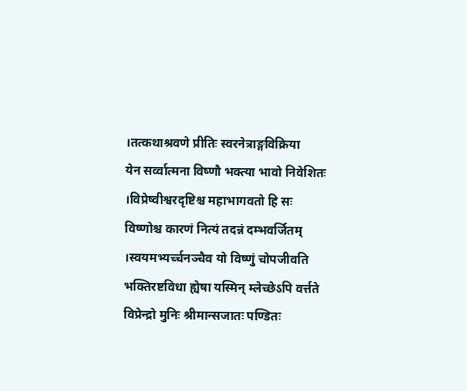।तत्कथाश्रवणे प्रीतिः स्वरनेत्राङ्गविक्रिया
येन सर्व्वात्मना विष्णौ भक्त्या भावो निवेशितः ।विप्रेष्वीश्वरदृष्टिश्च महाभागवतो हि सः
विष्णोश्च कारणं नित्यं तदन्नं दम्भवर्जितम् ।स्वयमभ्यर्च्चनञ्चैव यो विष्णुं चोपजीवति
भक्तिरष्टविधा ह्येषा यस्मिन् म्लेच्छेऽपि वर्त्तते
विप्रेन्द्रो मुनिः श्रीमान्सजातः पण्डितः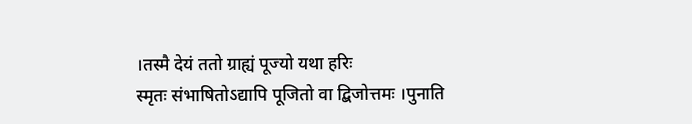।तस्मै देयं ततो ग्राह्यं पूज्यो यथा हरिः
स्मृतः संभाषितोऽद्यापि पूजितो वा द्बिजोत्तमः ।पुनाति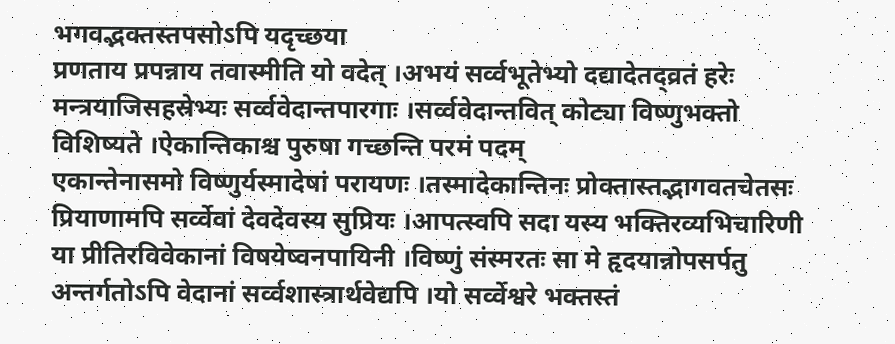भगवद्भक्तस्तपसोऽपि यदृच्छया
प्रणताय प्रपन्नाय तवास्मीति यो वदेत् ।अभयं सर्व्वभूतेभ्यो दद्यादेतद्व्रतं हरेः
मन्त्रयाजिसहस्रेभ्यः सर्व्ववेदान्तपारगाः ।सर्व्ववेदान्तवित् कोट्या विष्णुभक्तो विशिष्यते ।ऐकान्तिकाश्च पुरुषा गच्छन्ति परमं पदम्
एकान्तेनासमो विष्णुर्यस्मादेषां परायणः ।तस्मादेकान्तिनः प्रोक्तास्तद्भागवतचेतसः
प्रियाणामपि सर्व्वेवां देवदेवस्य सुप्रियः ।आपत्स्वपि सदा यस्य भक्तिरव्यभिचारिणी
या प्रीतिरविवेकानां विषयेष्वनपायिनी ।विष्णुं संस्मरतः सा मे हृदयान्नोपसर्पतु
अन्तर्गतोऽपि वेदानां सर्व्वशास्त्रार्थवेद्यपि ।यो सर्व्वेश्वरे भक्तस्तं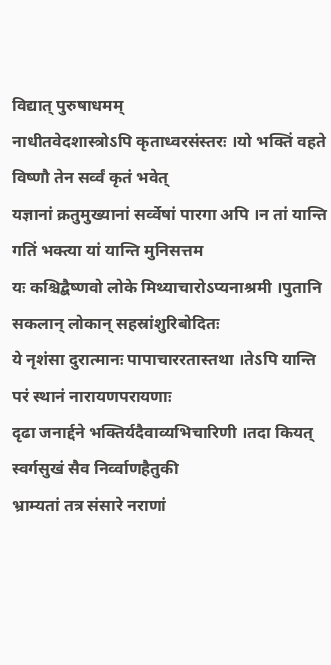विद्यात् पुरुषाधमम्
नाधीतवेदशास्त्रोऽपि कृताध्वरसंस्तरः ।यो भक्तिं वहते विष्णौ तेन सर्व्वं कृतं भवेत्
यज्ञानां क्रतुमुख्यानां सर्व्वेषां पारगा अपि ।न तां यान्ति गतिं भक्त्या यां यान्ति मुनिसत्तम
यः कश्चिद्बैष्णवो लोके मिथ्याचारोऽप्यनाश्रमी ।पुतानि सकलान् लोकान् सहस्रांशुरिबोदितः
ये नृशंसा दुरात्मानः पापाचाररतास्तथा ।तेऽपि यान्ति परं स्थानं नारायणपरायणाः
दृढा जनार्द्दने भक्तिर्यदैवाव्यभिचारिणी ।तदा कियत् स्वर्गसुखं सैव निर्व्वाणहैतुकी
भ्राम्यतां तत्र संसारे नराणां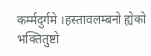कर्म्मदुर्गमे ।हस्तावलम्बनो ह्येको भक्तितुष्टो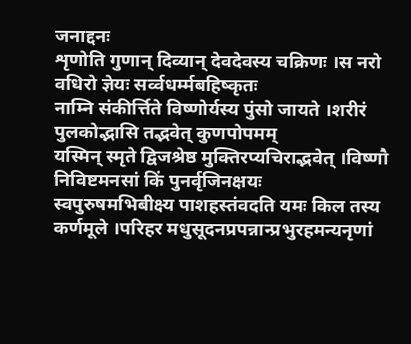जनाद्दनः
शृणोति गुणान् दिव्यान् देवदेवस्य चक्रिणः ।स नरो वधिरो ज्ञेयः सर्व्वधर्म्मबहिष्कृतः
नाम्नि संकीर्त्तिते विष्णोर्यस्य पुंसो जायते ।शरीरं पुलकोद्भासि तद्भवेत् कुणपोपमम्
यस्मिन् स्मृते द्विजश्रेष्ठ मुक्तिरप्यचिराद्भवेत् ।विष्णौ निविष्टमनसां किं पुनर्वृजिनक्षयः
स्वपुरुषमभिबीक्ष्य पाशहस्तंवदति यमः किल तस्य कर्णमूले ।परिहर मधुसूदनप्रपन्नान्प्रभुरहमन्यनृणां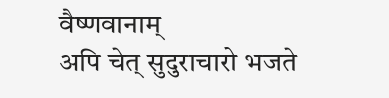वैष्णवानाम्
अपि चेत् सुदुराचारो भजते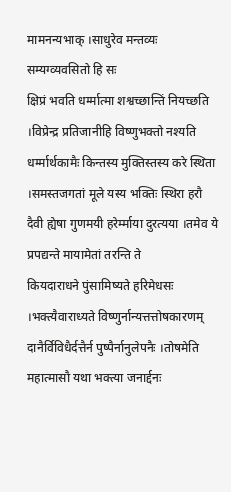मामनन्यभाक् ।साधुरेव मन्तव्यः सम्यग्व्यवसितो हि सः
क्षिप्रं भवति धर्म्मात्मा शश्वच्छान्तिं नियच्छति ।विप्रेन्द्र प्रतिजानीहि विष्णुभक्तो नश्यति
धर्म्मार्थकामैः किन्तस्य मुक्तिस्तस्य करे स्थिता ।समस्तजगतां मूले यस्य भक्तिः स्थिरा हरौ
दैवी ह्येषा गुणमयी हरेर्म्माया दुरत्यया ।तमेव ये प्रपद्यन्ते मायामेतां तरन्ति ते
कियदाराधने पुंसामिष्यते हरिमेधसः ।भक्त्यैवाराध्यते विष्णुर्नान्यत्तत्तोषकारणम्
दानैर्विविधैर्दत्तैर्न पुष्पैर्नानुलेपनैः ।तोषमेति महात्मासौ यथा भक्त्या जनार्द्दनः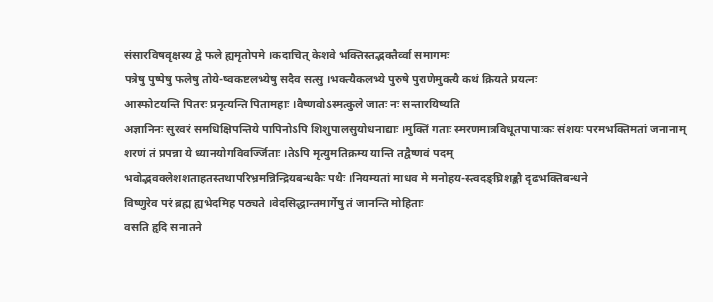संसारविषवृक्षस्य द्वे फले ह्यमृतोपमे ।कदाचित् केशवे भक्तिस्तद्भक्तैर्व्वा समागमः
पत्रेषु पुष्पेषु फलेषु तोये-ष्वकष्टलभ्येषु सदैव सत्सु ।भक्त्यैकलभ्ये पुरुषे पुराणेमुक्त्यै कथं क्रियते प्रयत्नः
आस्फोटयन्ति पितरः प्रनृत्यन्ति पितामहाः ।वैष्णवोऽस्मत्कुले जातः नः सन्तारयिष्यति
अज्ञानिनः सुरवरं समधिक्षिपन्तिये पापिनोऽपि शिशुपालसुयोधनाद्याः ।मुक्तिं गताः स्मरणमात्रविधूतपापाःकः संशयः परमभक्तिमतां जनानाम्
शरणं तं प्रपन्ना ये ध्यानयोगविवर्ज्जिताः ।तेऽपि मृत्युमतिक्रम्य यान्ति तद्वैष्णवं पदम्
भवोद्भवक्लेशशताहतस्तथापरिभ्रमन्निन्द्रियबन्धकैः पथैः ।नियम्यतां माधव मे मनोहय-स्त्वदङ्घ्रिशङ्कौ दृढभक्तिबन्धने
विष्णुरेव परं ब्रह्म ह्यभेदमिह पठ्यते ।वेदसिद्धान्तमार्गेषु तं जानन्ति मोहिताः
वसति हृदि सनातने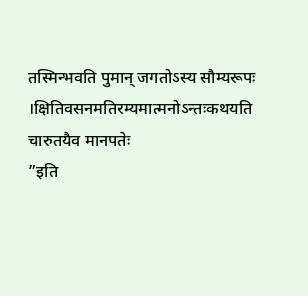तस्मिन्भवति पुमान् जगतोऽस्य सौम्यरूपः ।क्षितिवसनमतिरम्यमात्मनोऽन्तःकथयति चारुतयैव मानपतेः
”इति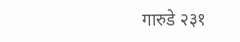गारुडे २३१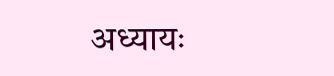अध्यायः